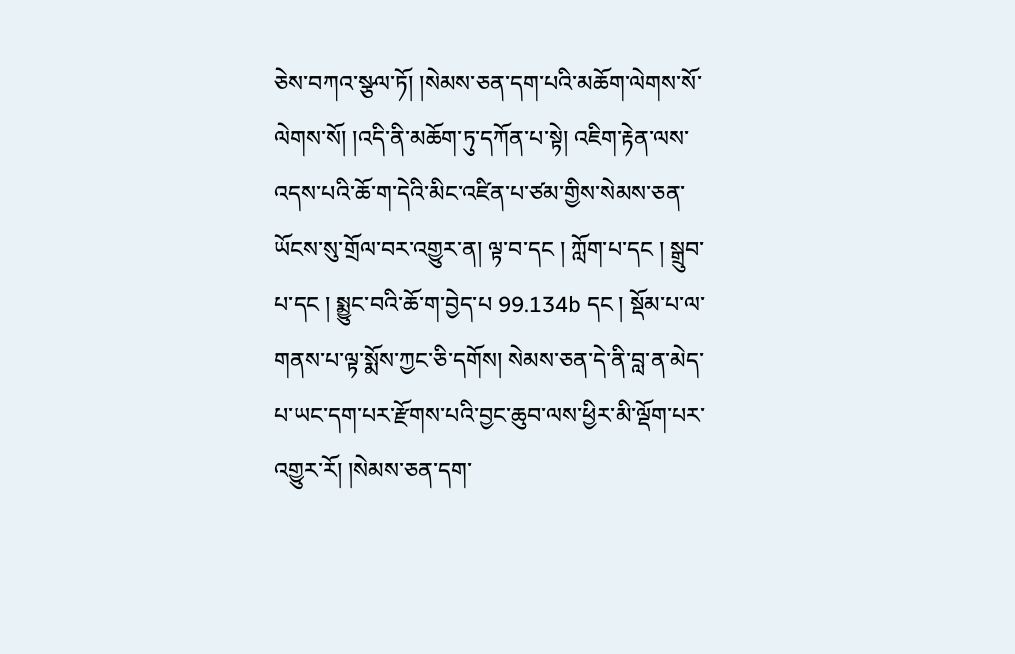ཅེས་བཀའ་སྩལ་ཏོ། །སེམས་ཅན་དག་པའི་མཆོག་ལེགས་སོ་ལེགས་སོ། །འདི་ནི་མཆོག་ཏུ་དཀོན་པ་སྟེ། འཇིག་རྟེན་ལས་འདས་པའི་ཆོ་ག་དེའི་མིང་འཛིན་པ་ཙམ་གྱིས་སེམས་ཅན་ཡོངས་སུ་གྲོལ་བར་འགྱུར་ན། ལྟ་བ་དང ། ཀློག་པ་དང ། སྒྲུབ་པ་དང ། སྨྱུང་བའི་ཆོ་ག་བྱེད་པ 99.134b དང ། སྡོམ་པ་ལ་གནས་པ་ལྟ་སྨོས་ཀྱང་ཅི་དགོས། སེམས་ཅན་དེ་ནི་བླ་ན་མེད་པ་ཡང་དག་པར་རྫོགས་པའི་བྱང་ཆུབ་ལས་ཕྱིར་མི་ལྡོག་པར་འགྱུར་རོ། །སེམས་ཅན་དག་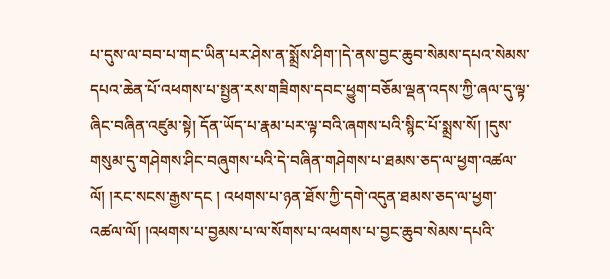པ་དུས་ལ་བབ་པ་གང་ཡིན་པར་ཤེས་ན་སྨྲོས་ཤིག་།དེ་ནས་བྱང་ཆུབ་སེམས་དཔའ་སེམས་དཔའ་ཆེན་པོ་འཕགས་པ་སྤྱན་རས་གཟིགས་དབང་ཕྱུག་བཅོམ་ལྡན་འདས་ཀྱི་ཞལ་དུ་ལྟ་ཞིང་བཞིན་འཛུམ་སྟེ། དོན་ཡོད་པ་རྣམ་པར་ལྟ་བའི་ཞགས་པའི་སྙིང་པོ་སྨྲས་སོ། །དུས་གསུམ་དུ་གཤེགས་ཤིང་བཞུགས་པའི་དེ་བཞིན་གཤེགས་པ་ཐམས་ཅད་ལ་ཕྱག་འཚལ་ལོ། །རང་སངས་རྒྱས་དང ། འཕགས་པ་ཉན་ཐོས་ཀྱི་དགེ་འདུན་ཐམས་ཅད་ལ་ཕྱག་འཚལ་ལོ། །འཕགས་པ་བྱམས་པ་ལ་སོགས་པ་འཕགས་པ་བྱང་ཆུབ་སེམས་དཔའི་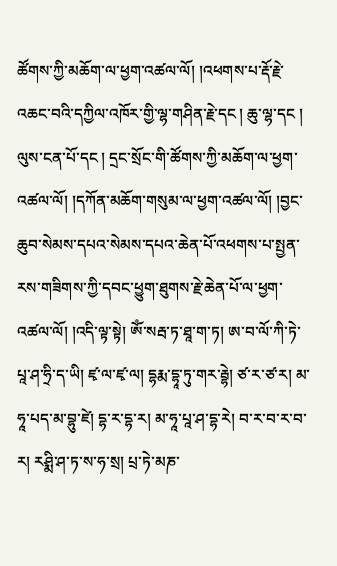ཚོགས་ཀྱི་མཆོག་ལ་ཕྱག་འཚལ་ལོ། །འཕགས་པ་རྡོ་རྗེ་འཆང་བའི་དཀྱིལ་འཁོར་གྱི་ལྷ་གཤིན་རྗེ་དང ། ཆུ་ལྷ་དང ། ལུས་ངན་པོ་དང ། དྲང་སྲོང་གི་ཚོགས་ཀྱི་མཆོག་ལ་ཕྱག་འཚལ་ལོ། །དཀོན་མཆོག་གསུམ་ལ་ཕྱག་འཚལ་ལོ། །བྱང་ཆུབ་སེམས་དཔའ་སེམས་དཔའ་ཆེན་པོ་འཕགས་པ་སྤྱན་རས་གཟིགས་ཀྱི་དབང་ཕྱུག་ཐུགས་རྗེ་ཆེན་པོ་ལ་ཕྱག་འཚལ་ལོ། །འདི་ལྟ་སྟེ། ཨོཾ་སརྦ་ཏ་ཐཱ་ག་ཏ། ཨ་བ་ལོ་ཀི་ཏེ་པཱ་ཤ་ཧྲི་ད་ཡི། ཛྭ་ལ་ཛྭ་ལ། དྷརྨ་དྷཱ་ཏུ་གར་རྦྷེ། ཙ་ར་ཙ་ར། མ་ཧཱ་པད་མ་བྷུ་ཛེ། དྷ་ར་དྷ་ར། མ་ཧཱ་པཱ་ཤ་དྷ་རེ། བ་ར་བ་ར་བ་ར། རཤྨི་ཤ་ཏ་ས་ཧ་སྲ། པྲ་ཏེ་མཎ་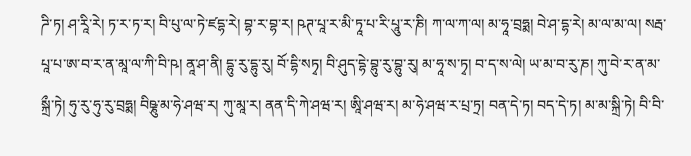ཌི་ཏ། ཤ་རཱི་རེ། ཏ་ར་ཏ་ར། བི་པུ་ལ་ཏེ་ཛདྷ་རེ། བྷ་ར་བྷ་ར། ཥཊ་པཱ་ར་མི་ཏཱ་པ་རི་པཱུ་ར་ཎི། ཀ་ལ་ཀ་ལ། མ་ཧཱ་བྲཧྨ། བེ་ཤ་དྷ་རེ། མ་ལ་མ་ལ། སརྦ་པཱ་པ་ཨ་བ་ར་ན་མཱ་ལ་ཀི་བི་ཥ། ནཱ་ཤ་ནི། དྷུ་རུ་དྷུ་རུ། བོ་དྷི་སཏྭ། བི་ཤུད་དྷེ་བྷུ་རུ་བྷུ་རུ། མ་ཧཱ་ས་ཏྭ། བ་ད་ས་ལེ། ཡ་མ་བ་རུ་ཎ། ཀུ་བེ་ར་ན་མ་སྐྲྀ་ཏེ། ཧུ་རུ་ཧུ་རུ་བྲཧྨ། བིཥྞུ་མ་ཧེ་ཤཝ་ར། ཀུ་མཱ་ར། ནན་དི་ཀེ་ཤཝ་ར། ཨཱི་ཤཝ་ར། མ་ཧེ་ཤཝ་ར་པྲ་ཏྲ། བན་དེ་ཏ། བད་དེ་ཏ། མ་མ་སྐྲི་ཏེ། བི་བི་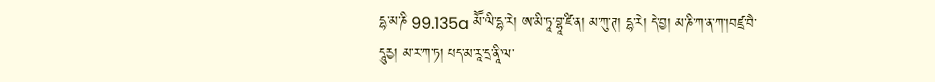དྷ་མ་ཎི 99.135a མཽ་ལི་དྷ་རེ། ཨ་མི་ཏཱ་བྷཱ་ཛི་ན། མ་ཀུ་ཊ། དྷ་རེ། དེ་བྱ། མ་ཎི་ཀ་ན་ཀ་།བཛྲ་བཻ་དཱུརྱ། མ་ར་ཀ་ཏ། པད་མ་རཱ་དྲ་ནཱི་ལ་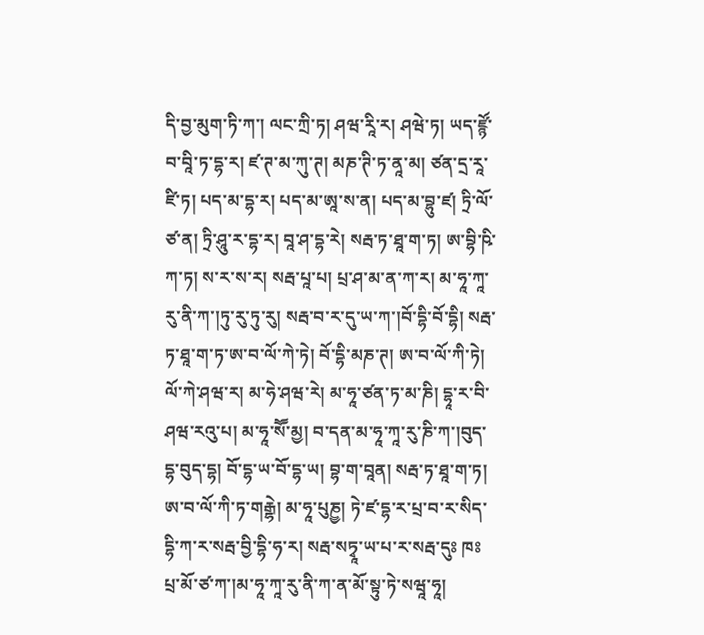དི་བྱ་མུག་ཏི་ཀ་། ལང་ཀྲི་ཏ། ཤཝ་རཱི་ར། ཤཝེ་ཏ། ཡད་ཛྙོ་བ་བཱི་ཏ་དྷ་ར། ཛ་ཊ་མ་ཀུ་ཊ། མཎ་ཊི་ཏ་ནཱ་མ། ཙན་དྲ་རཱ་ཛི་ཏ། པད་མ་དྷ་ར། པད་མ་ཨཱ་ས་ན། པད་མ་བྷུ་ཛ། ཏྲི་ལོ་ཙ་ན། ཏྲི་ཤཱུ་ར་དྷ་ར། བཱ་ཤ་དྷ་རེ། སརྦ་ཏ་ཐཱ་ག་ཏ། ཨ་བྷི་ཥི་ཀ་ཏ། ས་ར་ས་ར། སརྦ་པཱ་པ། པྲ་ཤ་མ་ན་ཀ་ར། མ་ཧཱ་ཀཱ་རུ་ནི་ཀ་།ཏུ་རུ་ཏུ་རུ། སརྦ་བ་ར་དུ་ཡ་ཀ་།བོ་དྷི་བོ་དྷི། སརྦ་ཏ་ཐཱ་ག་ཏ་ཨ་བ་ལོ་ཀེ་ཏེ། བོ་དྷི་མཎ་ཊ། ཨ་བ་ལོ་ཀི་ཏེ། ལོ་ཀེ་ཤཝ་ར། མ་ཧེ་ཤཝ་རེ། མ་ཧཱ་ཙན་ཏ་མ་ཎི། དྷཱ་ར་བི་ཤཝ་རའུ་པ། མ་ཧཱ་སཽ་མྱ། བ་དན་མ་ཧཱ་ཀཱ་རུ་ཎི་ཀ་།བུད་དྷ་བུད་དྷ། བོ་དྷ་ཡ་བོ་དྷ་ཡ། བྷ་ག་བཱན། སརྦ་ཏ་ཐཱ་ག་ཏ། ཨ་བ་ལོ་ཀི་ཏ་གརྒྷེ། མ་ཧཱ་པུཎྱ། ཏེ་ཛ་དྷ་ར་པྲ་བ་ར་སིད་དྷི་ཀ་ར་སརྦ་བྱི་དྷི་ཧ་ར། སརྦ་སཏྭཱ་ཡ་པ་ར་སརྦ་དུཿ ཁཿ པྲ་མོ་ཙ་ཀ་།མ་ཧཱ་ཀཱ་རུ་ནི་ཀ་ན་མོ་སྟུ་ཏེ་སཝཱ་ཧཱ།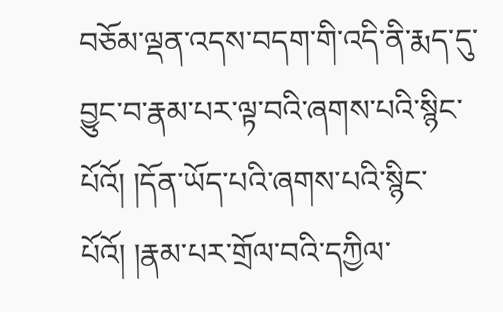བཅོམ་ལྡན་འདས་བདག་གི་འདི་ནི་རྨད་དུ་བྱུང་བ་རྣམ་པར་ལྟ་བའི་ཞགས་པའི་སྙིང་པོའོ། །དོན་ཡོད་པའི་ཞགས་པའི་སྙིང་པོའོ། །རྣམ་པར་གྲོལ་བའི་དཀྱིལ་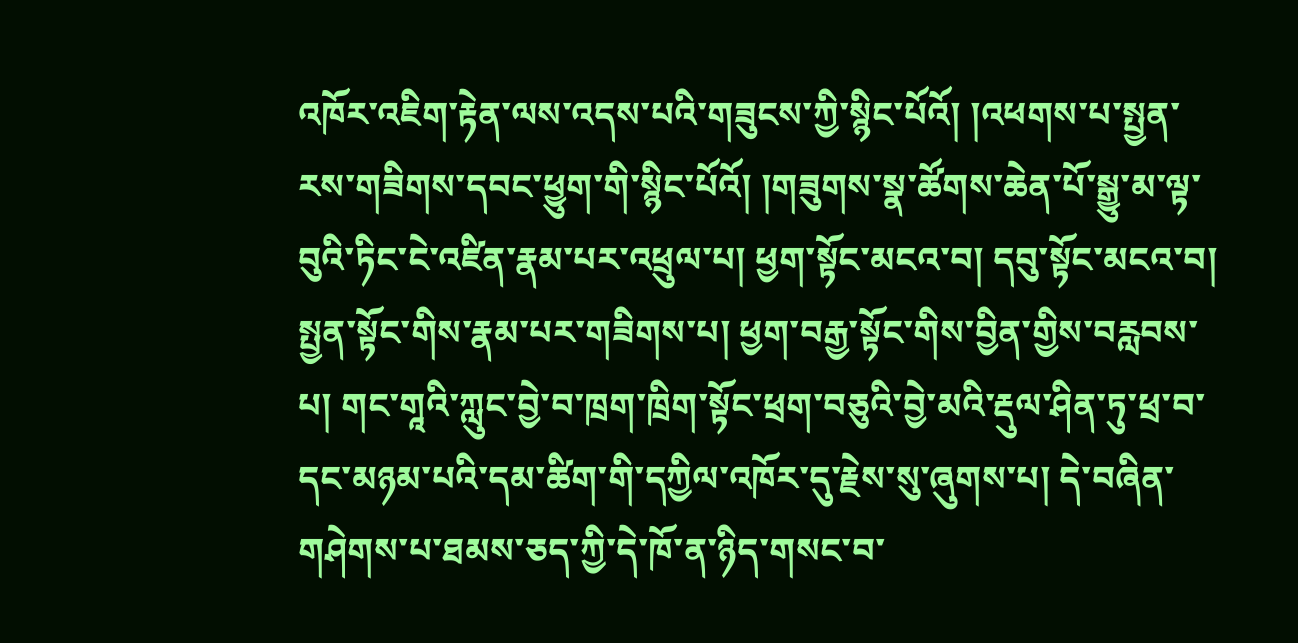འཁོར་འཇིག་རྟེན་ལས་འདས་པའི་གཟུངས་ཀྱི་སྙིང་པོའོ། །འཕགས་པ་སྤྱན་རས་གཟིགས་དབང་ཕྱུག་གི་སྙིང་པོའོ། །གཟུགས་སྣ་ཚོགས་ཆེན་པོ་སྒྱུ་མ་ལྟ་བུའི་ཏིང་ངེ་འཛིན་རྣམ་པར་འཕྲུལ་པ། ཕྱག་སྟོང་མངའ་བ། དབུ་སྟོང་མངའ་བ། སྤྱན་སྟོང་གིས་རྣམ་པར་གཟིགས་པ། ཕྱག་བརྒྱ་སྟོང་གིས་བྱིན་གྱིས་བརླབས་པ། གང་གཱའི་ཀླུང་བྱེ་བ་ཁྲག་ཁྲིག་སྟོང་ཕྲག་བཅུའི་བྱེ་མའི་རྡུལ་ཤིན་ཏུ་ཕྲ་བ་དང་མཉམ་པའི་དམ་ཚིག་གི་དཀྱིལ་འཁོར་དུ་རྗེས་སུ་ཞུགས་པ། དེ་བཞིན་གཤེགས་པ་ཐམས་ཅད་ཀྱི་དེ་ཁོ་ན་ཉིད་གསང་བ་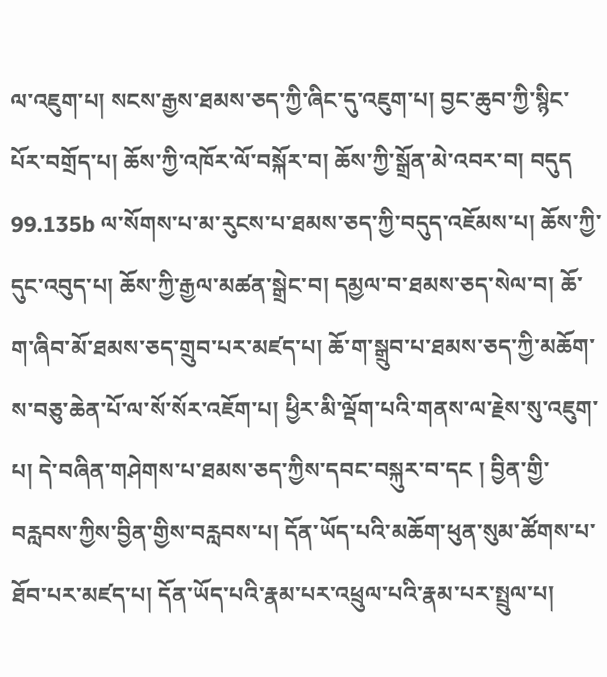ལ་འཇུག་པ། སངས་རྒྱས་ཐམས་ཅད་ཀྱི་ཞིང་དུ་འཇུག་པ། བྱང་ཆུབ་ཀྱི་སྙིང་པོར་བགྲོད་པ། ཆོས་ཀྱི་འཁོར་ལོ་བསྐོར་བ། ཆོས་ཀྱི་སྒྲོན་མེ་འབར་བ། བདུད 99.135b ལ་སོགས་པ་མ་རུངས་པ་ཐམས་ཅད་ཀྱི་བདུད་འཇོམས་པ། ཆོས་ཀྱི་དུང་འབུད་པ། ཆོས་ཀྱི་རྒྱལ་མཚན་སྒྲེང་བ། དམྱལ་བ་ཐམས་ཅད་སེལ་བ། ཆོ་ག་ཞིབ་མོ་ཐམས་ཅད་གྲུབ་པར་མཛད་པ། ཆོ་ག་སྒྲུབ་པ་ཐམས་ཅད་ཀྱི་མཆོག་ས་བཅུ་ཆེན་པོ་ལ་སོ་སོར་འཇོག་པ། ཕྱིར་མི་ལྡོག་པའི་གནས་ལ་རྗེས་སུ་འཇུག་པ། དེ་བཞིན་གཤེགས་པ་ཐམས་ཅད་ཀྱིས་དབང་བསྐུར་བ་དང ། བྱིན་གྱི་བརླབས་ཀྱིས་བྱིན་གྱིས་བརླབས་པ། དོན་ཡོད་པའི་མཆོག་ཕུན་སུམ་ཚོགས་པ་ཐོབ་པར་མཛད་པ། དོན་ཡོད་པའི་རྣམ་པར་འཕྲུལ་པའི་རྣམ་པར་སྤྲུལ་པ།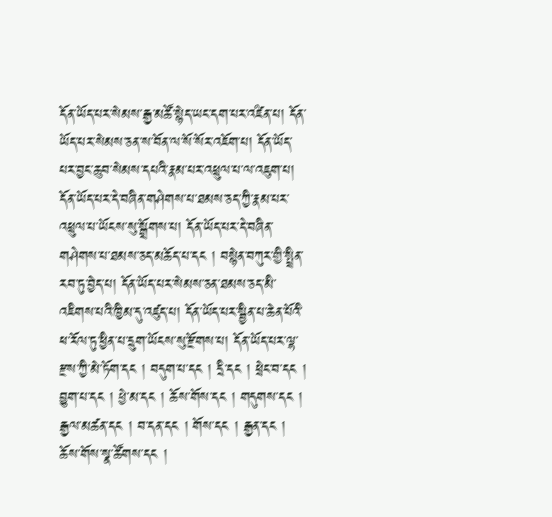དོན་ཡོད་པར་སེམས་རྒྱ་མཚོ་སྙེད་ཡང་དག་པར་འཛིན་པ། དོན་ཡོད་པར་སེམས་ཅན་ས་བོན་ལ་སོ་སོར་འཇོག་པ། དོན་ཡོད་པར་བྱང་ཆུབ་སེམས་དཔའི་རྣམ་པར་འཕྲུལ་པ་ལ་འཇུག་པ། དོན་ཡོད་པར་དེ་བཞིན་གཤེགས་པ་ཐམས་ཅད་ཀྱི་རྣམ་པར་འཕྲུལ་པ་ཡོངས་སུ་སྒྲོགས་པ། དོན་ཡོད་པར་དེ་བཞིན་གཤེགས་པ་ཐམས་ཅད་མཆོད་པ་དང ། བསྙེན་བཀུར་གྱི་སྤྲིན་རབ་ཏུ་བྱེད་པ། དོན་ཡོད་པར་སེམས་ཅན་ཐམས་ཅད་མི་འཇིགས་པའི་ཁྱིམ་དུ་འཛུད་པ། དོན་ཡོད་པར་སྦྱིན་པ་ཆེན་པོའི་ཕ་རོལ་ཏུ་ཕྱིན་པ་དྲུག་ཡོངས་སུ་རྫོགས་པ། དོན་ཡོད་པར་ལྷ་རྫས་ཀྱི་མེ་ཏོག་དང ། བདུག་པ་དང ། དྲི་དང ། ཕྲེང་བ་དང ། བྱུག་པ་དང ། ཕྱེ་མ་དང ། ཆོས་གོས་དང ། གདུགས་དང ། རྒྱལ་མཚན་དང ། བ་དན་དང ། གོས་དང ། རྒྱན་དང ། ཆོས་གོས་སྣ་ཚོགས་དང །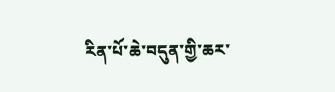རིན་པོ་ཆེ་བདུན་གྱི་ཆར་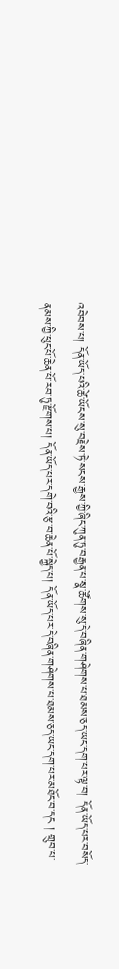འབེབས་པ། དོན་ཡོད་པའི་ཚེ་ཡོངས་སུ་བརྗེས་ཏེ་སངས་རྒྱས་ཀྱི་ཞིང་ཀུན་ཏུ་བརྒྱན་པ་སྣ་ཚོགས་སུ་དེ་བཞིན་གཤེགས་པ་ཐམས་ཅད་ཡང་དག་པར་ལྟ་བ། དོན་ཡོད་པར་བསོད་ནམས་ཀྱི་ཕུང་པོ་ཆེན་པོ་རབ་ཏུ་རྫོགས་པ། དོན་ཡོད་པར་དགེ་བའི་རྩ་བ་ཆེན་པོ་སྐྱེད་པ། དོན་ཡོད་པར་དེ་བཞིན་གཤེགས་པ་ཐམས་ཅད་ཡང་དག་པར་མཐོང་བ་དང ། གྲུབ་པ་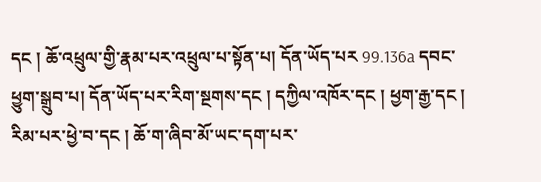དང ། ཆོ་འཕྲུལ་གྱི་རྣམ་པར་འཕྲུལ་པ་སྟོན་པ། དོན་ཡོད་པར 99.136a དབང་ཕྱུག་སྒྲུབ་པ། དོན་ཡོད་པར་རིག་སྔགས་དང ། དཀྱིལ་འཁོར་དང ། ཕྱག་རྒྱ་དང ། རིམ་པར་ཕྱེ་བ་དང ། ཆོ་ག་ཞིབ་མོ་ཡང་དག་པར་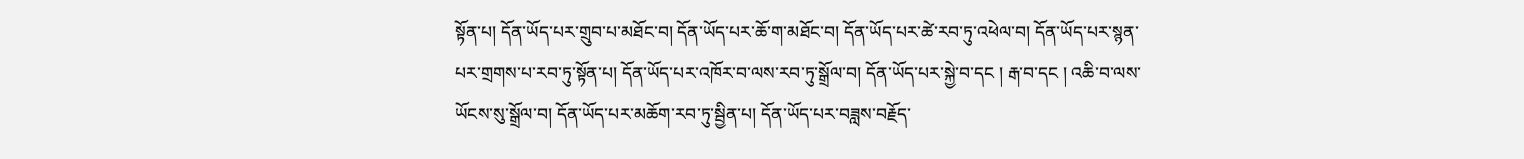སྟོན་པ། དོན་ཡོད་པར་གྲུབ་པ་མཐོང་བ། དོན་ཡོད་པར་ཆོ་ག་མཐོང་བ། དོན་ཡོད་པར་ཚེ་རབ་ཏུ་འཕེལ་བ། དོན་ཡོད་པར་སྙན་པར་གྲགས་པ་རབ་ཏུ་སྟོན་པ། དོན་ཡོད་པར་འཁོར་བ་ལས་རབ་ཏུ་སྒྲོལ་བ། དོན་ཡོད་པར་སྐྱེ་བ་དང ། རྒ་བ་དང ། འཆི་བ་ལས་ཡོངས་སུ་སྒྲོལ་བ། དོན་ཡོད་པར་མཆོག་རབ་ཏུ་སྦྱིན་པ། དོན་ཡོད་པར་བཟླས་བརྗོད་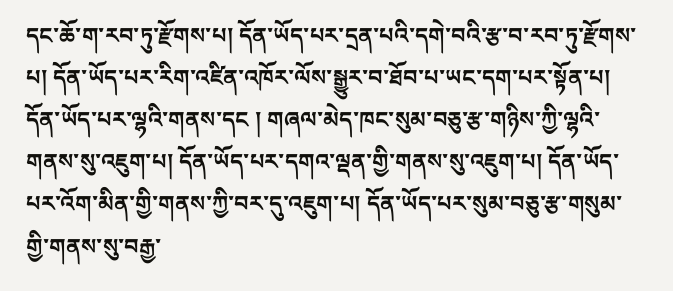དང་ཆོ་ག་རབ་ཏུ་རྫོགས་པ། དོན་ཡོད་པར་དྲན་པའི་དགེ་བའི་རྩ་བ་རབ་ཏུ་རྫོགས་པ། དོན་ཡོད་པར་རིག་འཛིན་འཁོར་ལོས་སྒྱུར་བ་ཐོབ་པ་ཡང་དག་པར་སྟོན་པ། དོན་ཡོད་པར་ལྷའི་གནས་དང ། གཞལ་མེད་ཁང་སུམ་བཅུ་རྩ་གཉིས་ཀྱི་ལྷའི་གནས་སུ་འཇུག་པ། དོན་ཡོད་པར་དགའ་ལྡན་གྱི་གནས་སུ་འཇུག་པ། དོན་ཡོད་པར་འོག་མིན་གྱི་གནས་ཀྱི་བར་དུ་འཇུག་པ། དོན་ཡོད་པར་སུམ་བཅུ་རྩ་གསུམ་གྱི་གནས་སུ་བརྒྱ་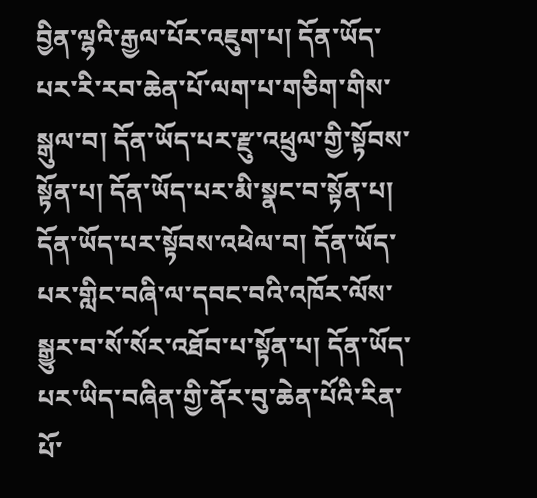བྱིན་ལྷའི་རྒྱལ་པོར་འཇུག་པ། དོན་ཡོད་པར་རི་རབ་ཆེན་པོ་ལག་པ་གཅིག་གིས་སྒུལ་བ། དོན་ཡོད་པར་རྫུ་འཕྲུལ་གྱི་སྟོབས་སྟོན་པ། དོན་ཡོད་པར་མི་སྣང་བ་སྟོན་པ། དོན་ཡོད་པར་སྟོབས་འཕེལ་བ། དོན་ཡོད་པར་གླིང་བཞི་ལ་དབང་བའི་འཁོར་ལོས་སྒྱུར་བ་སོ་སོར་འཐོབ་པ་སྟོན་པ། དོན་ཡོད་པར་ཡིད་བཞིན་གྱི་ནོར་བུ་ཆེན་པོའི་རིན་པོ་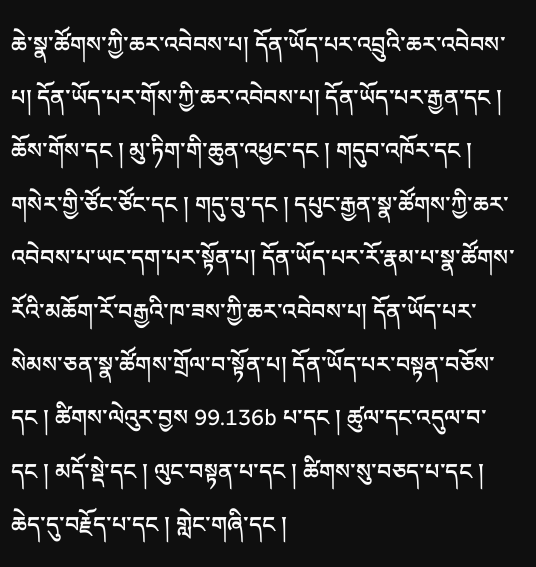ཆེ་སྣ་ཚོགས་ཀྱི་ཆར་འབེབས་པ། དོན་ཡོད་པར་འབྲུའི་ཆར་འབེབས་པ། དོན་ཡོད་པར་གོས་ཀྱི་ཆར་འབེབས་པ། དོན་ཡོད་པར་རྒྱན་དང ། ཆོས་གོས་དང ། མུ་ཏིག་གི་ཆུན་འཕྱང་དང ། གདུབ་འཁོར་དང ། གསེར་གྱི་ཙོང་ཙོང་དང ། གདུ་བུ་དང ། དཔུང་རྒྱན་སྣ་ཚོགས་ཀྱི་ཆར་འབེབས་པ་ཡང་དག་པར་སྟོན་པ། དོན་ཡོད་པར་རོ་རྣམ་པ་སྣ་ཚོགས་རོའི་མཆོག་རོ་བརྒྱའི་ཁ་ཟས་ཀྱི་ཆར་འབེབས་པ། དོན་ཡོད་པར་སེམས་ཅན་སྣ་ཚོགས་གྲོལ་བ་སྟོན་པ། དོན་ཡོད་པར་བསྟན་བཅོས་དང ། ཚིགས་ལེའུར་བྱས 99.136b པ་དང ། ཚུལ་དང་འདུལ་བ་དང ། མདོ་སྡེ་དང ། ལུང་བསྟན་པ་དང ། ཚིགས་སུ་བཅད་པ་དང ། ཆེད་དུ་བརྗོད་པ་དང ། གླེང་གཞི་དང །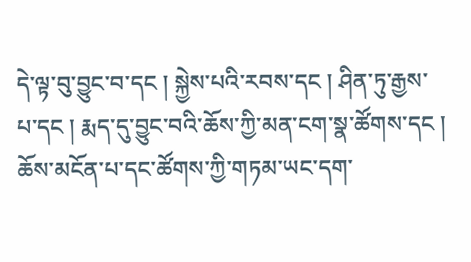དེ་ལྟ་བུ་བྱུང་བ་དང ། སྐྱེས་པའི་རབས་དང ། ཤིན་ཏུ་རྒྱས་པ་དང ། རྨད་དུ་བྱུང་བའི་ཆོས་ཀྱི་མན་ངག་སྣ་ཚོགས་དང ། ཆོས་མངོན་པ་དང་ཚོགས་ཀྱི་གཏམ་ཡང་དག་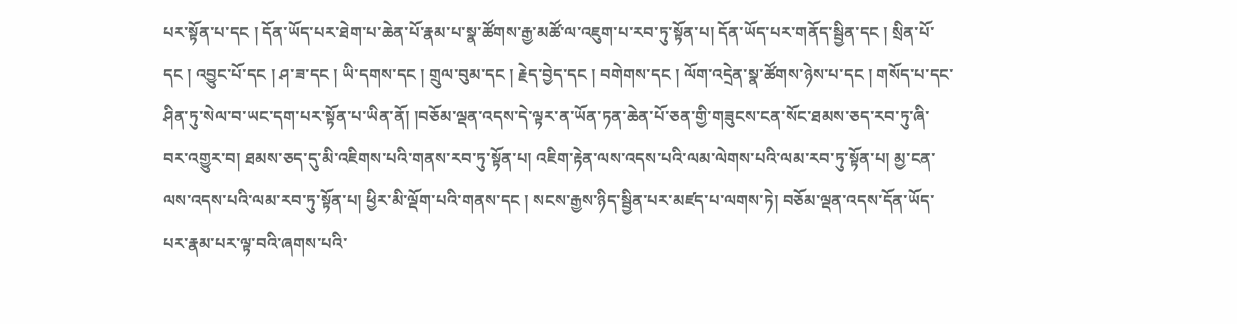པར་སྟོན་པ་དང ། དོན་ཡོད་པར་ཐེག་པ་ཆེན་པོ་རྣམ་པ་སྣ་ཚོགས་རྒྱ་མཚོ་ལ་འཇུག་པ་རབ་ཏུ་སྟོན་པ། དོན་ཡོད་པར་གནོད་སྦྱིན་དང ། སྲིན་པོ་དང ། འབྱུང་པོ་དང ། ཤ་ཟ་དང ། ཡི་དགས་དང ། གྲུལ་བུམ་དང ། རྗེད་བྱེད་དང ། བགེགས་དང ། ལོག་འདྲེན་སྣ་ཚོགས་ཉེས་པ་དང ། གསོད་པ་དང་ཤིན་ཏུ་སེལ་བ་ཡང་དག་པར་སྟོན་པ་ཡིན་ནོ། །བཅོམ་ལྡན་འདས་དེ་ལྟར་ན་ཡོན་ཏན་ཆེན་པོ་ཅན་གྱི་གཟུངས་ངན་སོང་ཐམས་ཅད་རབ་ཏུ་ཞི་བར་འགྱུར་བ། ཐམས་ཅད་དུ་མི་འཇིགས་པའི་གནས་རབ་ཏུ་སྟོན་པ། འཇིག་རྟེན་ལས་འདས་པའི་ལམ་ལེགས་པའི་ལམ་རབ་ཏུ་སྟོན་པ། མྱ་ངན་ལས་འདས་པའི་ལམ་རབ་ཏུ་སྟོན་པ། ཕྱིར་མི་ལྡོག་པའི་གནས་དང ། སངས་རྒྱས་ཉིད་སྦྱིན་པར་མཛད་པ་ལགས་ཏེ། བཅོམ་ལྡན་འདས་དོན་ཡོད་པར་རྣམ་པར་ལྟ་བའི་ཞགས་པའི་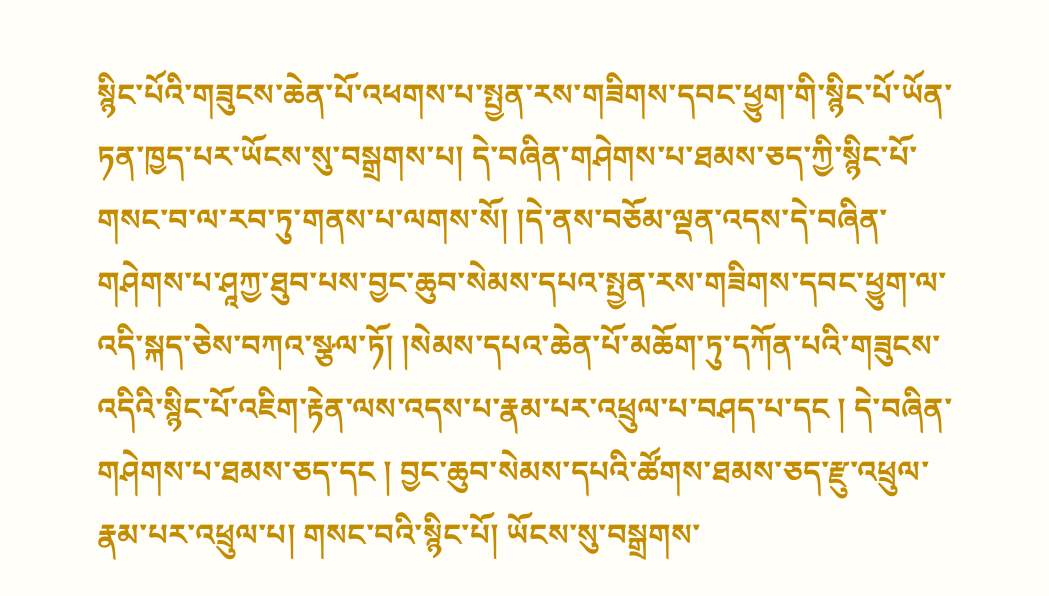སྙིང་པོའི་གཟུངས་ཆེན་པོ་འཕགས་པ་སྤྱན་རས་གཟིགས་དབང་ཕྱུག་གི་སྙིང་པོ་ཡོན་ཏན་ཁྱད་པར་ཡོངས་སུ་བསྒྲགས་པ། དེ་བཞིན་གཤེགས་པ་ཐམས་ཅད་ཀྱི་སྙིང་པོ་གསང་བ་ལ་རབ་ཏུ་གནས་པ་ལགས་སོ། །དེ་ནས་བཅོམ་ལྡན་འདས་དེ་བཞིན་གཤེགས་པ་ཤཱཀྱ་ཐུབ་པས་བྱང་ཆུབ་སེམས་དཔའ་སྤྱན་རས་གཟིགས་དབང་ཕྱུག་ལ་འདི་སྐད་ཅེས་བཀའ་སྩལ་ཏོ། །སེམས་དཔའ་ཆེན་པོ་མཆོག་ཏུ་དཀོན་པའི་གཟུངས་འདིའི་སྙིང་པོ་འཇིག་རྟེན་ལས་འདས་པ་རྣམ་པར་འཕྲུལ་པ་བཤད་པ་དང ། དེ་བཞིན་གཤེགས་པ་ཐམས་ཅད་དང ། བྱང་ཆུབ་སེམས་དཔའི་ཚོགས་ཐམས་ཅད་རྫུ་འཕྲུལ་རྣམ་པར་འཕྲུལ་པ། གསང་བའི་སྙིང་པོ། ཡོངས་སུ་བསྒྲགས་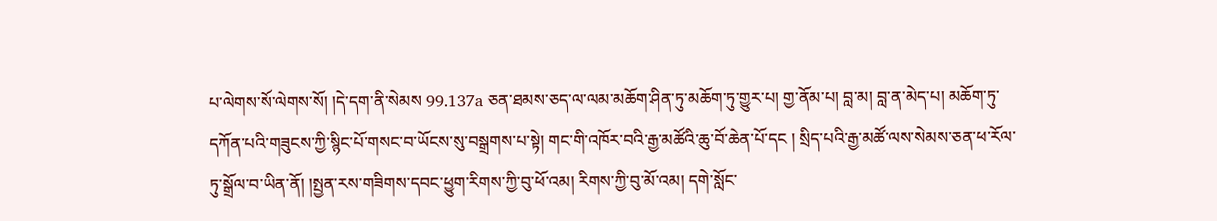པ་ལེགས་སོ་ལེགས་སོ། །དེ་དག་ནི་སེམས 99.137a ཅན་ཐམས་ཅད་ལ་ལམ་མཆོག་ཤིན་ཏུ་མཆོག་ཏུ་གྱུར་པ། གྱ་ནོམ་པ། བླ་མ། བླ་ན་མེད་པ། མཆོག་ཏུ་དཀོན་པའི་གཟུངས་ཀྱི་སྙིང་པོ་གསང་བ་ཡོངས་སུ་བསྒྲགས་པ་སྟེ། གང་གི་འཁོར་བའི་རྒྱ་མཚོའི་ཆུ་བོ་ཆེན་པོ་དང ། སྲིད་པའི་རྒྱ་མཚོ་ལས་སེམས་ཅན་ཕ་རོལ་ཏུ་སྒྲོལ་བ་ཡིན་ནོ། །སྤྱན་རས་གཟིགས་དབང་ཕྱུག་རིགས་ཀྱི་བུ་ཕོ་འམ། རིགས་ཀྱི་བུ་མོ་འམ། དགེ་སློང་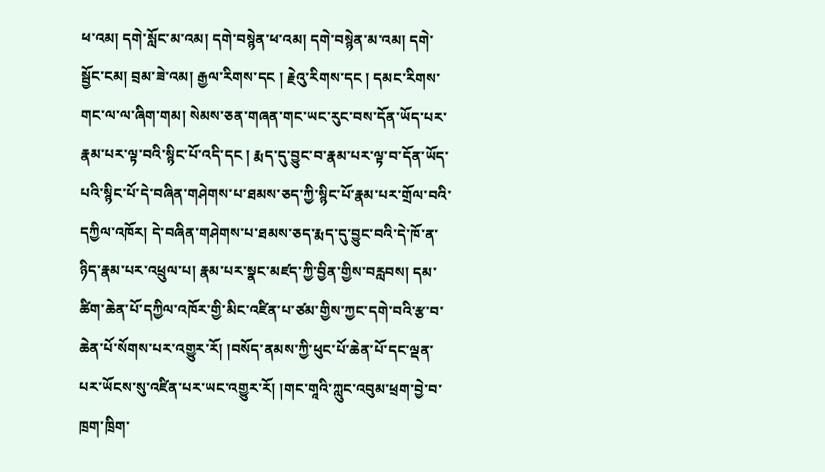ཕ་འམ། དགེ་སློང་མ་འམ། དགེ་བསྙེན་ཕ་འམ། དགེ་བསྙེན་མ་འམ། དགེ་སྦྱོང་ངམ། བྲམ་ཟེ་འམ། རྒྱལ་རིགས་དང ། རྗེའུ་རིགས་དང ། དམང་རིགས་གང་ལ་ལ་ཞིག་གམ། སེམས་ཅན་གཞན་གང་ཡང་རུང་བས་དོན་ཡོད་པར་རྣམ་པར་ལྟ་བའི་སྙིང་པོ་འདི་དང ། རྨད་དུ་བྱུང་བ་རྣམ་པར་ལྟ་བ་དོན་ཡོད་པའི་སྙིང་པོ་དེ་བཞིན་གཤེགས་པ་ཐམས་ཅད་ཀྱི་སྙིང་པོ་རྣམ་པར་གྲོལ་བའི་དཀྱིལ་འཁོར། དེ་བཞིན་གཤེགས་པ་ཐམས་ཅད་རྨད་དུ་བྱུང་བའི་དེ་ཁོ་ན་ཉིད་རྣམ་པར་འཕྲུལ་པ། རྣམ་པར་སྣང་མཛད་ཀྱི་བྱིན་གྱིས་བརླབས། དམ་ཚིག་ཆེན་པོ་དཀྱིལ་འཁོར་གྱི་མིང་འཛིན་པ་ཙམ་གྱིས་ཀྱང་དགེ་བའི་རྩ་བ་ཆེན་པོ་སོགས་པར་འགྱུར་རོ། །བསོད་ནམས་ཀྱི་ཕུང་པོ་ཆེན་པོ་དང་ལྡན་པར་ཡོངས་སུ་འཛིན་པར་ཡང་འགྱུར་རོ། །གང་གཱའི་ཀླུང་འབུམ་ཕྲག་བྱེ་བ་ཁྲག་ཁྲིག་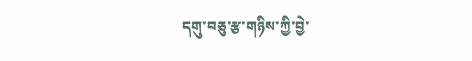དགུ་བཅུ་རྩ་གཉིས་ཀྱི་བྱེ་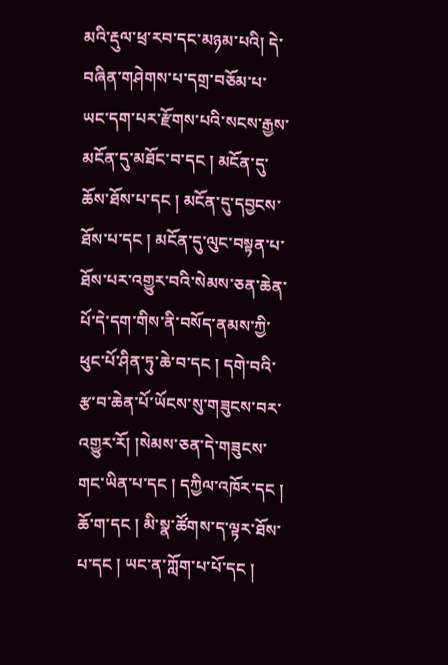མའི་རྡུལ་ཕྲ་རབ་དང་མཉམ་པའི། དེ་བཞིན་གཤེགས་པ་དགྲ་བཅོམ་པ་ཡང་དག་པར་རྫོགས་པའི་སངས་རྒྱས་མངོན་དུ་མཐོང་བ་དང ། མངོན་དུ་ཆོས་ཐོས་པ་དང ། མངོན་དུ་དབྱངས་ཐོས་པ་དང ། མངོན་དུ་ལུང་བསྟན་པ་ཐོས་པར་འགྱུར་བའི་སེམས་ཅན་ཆེན་པོ་དེ་དག་གིས་ནི་བསོད་ནམས་ཀྱི་ཕུང་པོ་ཤིན་ཏུ་ཆེ་བ་དང ། དགེ་བའི་རྩ་བ་ཆེན་པོ་ཡོངས་སུ་གཟུངས་བར་འགྱུར་རོ། །སེམས་ཅན་དེ་གཟུངས་གང་ཡིན་པ་དང ། དཀྱིལ་འཁོར་དང ། ཆོ་ག་དང ། མི་སྣ་ཚོགས་ད་ལྟར་ཐོས་པ་དང ། ཡང་ན་ཀློག་པ་པོ་དང །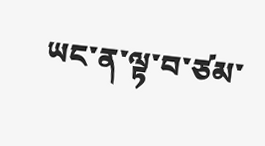ཡང་ན་ལྟ་བ་ཙམ་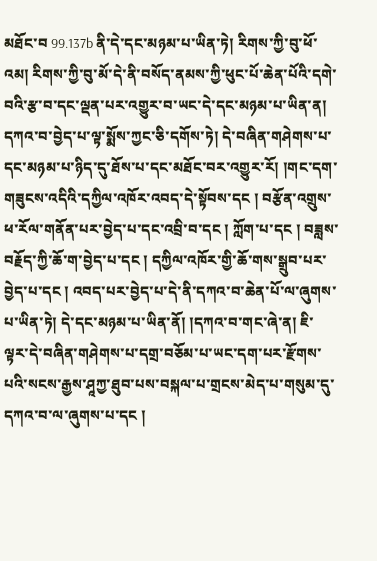མཐོང་བ 99.137b ནི་དེ་དང་མཉམ་པ་ཡིན་ཏེ། རིགས་ཀྱི་བུ་ཕོ་འམ། རིགས་ཀྱི་བུ་མོ་དེ་ནི་བསོད་ནམས་ཀྱི་ཕུང་པོ་ཆེན་པོའི་དགེ་བའི་རྩ་བ་དང་ལྡན་པར་འགྱུར་བ་ཡང་དེ་དང་མཉམ་པ་ཡིན་ན། དཀའ་བ་བྱེད་པ་ལྟ་སྨོས་ཀྱང་ཅི་དགོས་ཏེ། དེ་བཞིན་གཤེགས་པ་དང་མཉམ་པ་ཉིད་དུ་ཐོས་པ་དང་མཐོང་བར་འགྱུར་རོ། །གང་དག་གཟུངས་འདིའི་དཀྱིལ་འཁོར་འབད་དེ་སྟོབས་དང ། བརྩོན་འགྲུས་ཕ་རོལ་གནོན་པར་བྱེད་པ་དང་འབྲི་བ་དང ། ཀློག་པ་དང ། བཟླས་བརྗོད་ཀྱི་ཆོ་ག་བྱེད་པ་དང ། དཀྱིལ་འཁོར་གྱི་ཆོ་གས་སྒྲུབ་པར་བྱེད་པ་དང ། འབད་པར་བྱེད་པ་དེ་ནི་དཀའ་བ་ཆེན་པོ་ལ་ཞུགས་པ་ཡིན་ཏེ། དེ་དང་མཉམ་པ་ཡིན་ནོ། །དཀའ་བ་གང་ཞེ་ན། ཇི་ལྟར་དེ་བཞིན་གཤེགས་པ་དགྲ་བཅོམ་པ་ཡང་དག་པར་རྫོགས་པའི་སངས་རྒྱས་ཤཱཀྱ་ཐུབ་པས་བསྐལ་པ་གྲངས་མེད་པ་གསུམ་དུ་དཀའ་བ་ལ་ཞུགས་པ་དང །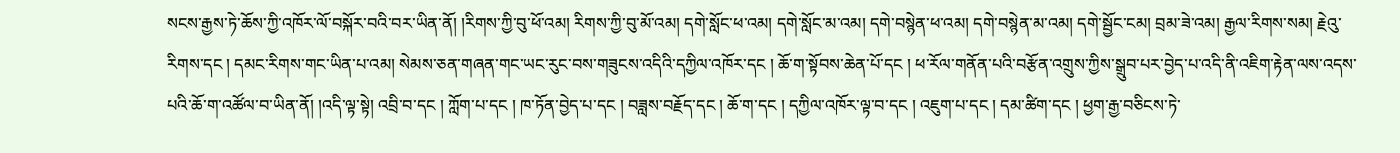སངས་རྒྱས་ཏེ་ཆོས་ཀྱི་འཁོར་ལོ་བསྐོར་བའི་བར་ཡིན་ནོ། །རིགས་ཀྱི་བུ་ཕོ་འམ། རིགས་ཀྱི་བུ་མོ་འམ། དགེ་སློང་ཕ་འམ། དགེ་སློང་མ་འམ། དགེ་བསྙེན་ཕ་འམ། དགེ་བསྙེན་མ་འམ། དགེ་སྦྱོང་ངམ། བྲམ་ཟེ་འམ། རྒྱལ་རིགས་སམ། རྗེའུ་རིགས་དང ། དམང་རིགས་གང་ཡིན་པ་འམ། སེམས་ཅན་གཞན་གང་ཡང་རུང་བས་གཟུངས་འདིའི་དཀྱིལ་འཁོར་དང ། ཆོ་ག་སྟོབས་ཆེན་པོ་དང ། ཕ་རོལ་གནོན་པའི་བརྩོན་འགྲུས་ཀྱིས་སྒྲུབ་པར་བྱེད་པ་འདི་ནི་འཇིག་རྟེན་ལས་འདས་པའི་ཆོ་ག་འཚོལ་བ་ཡིན་ནོ། །འདི་ལྟ་སྟེ། འབྲི་བ་དང ། ཀློག་པ་དང ། ཁ་ཏོན་བྱེད་པ་དང ། བཟླས་བརྗོད་དང ། ཆོ་ག་དང ། དཀྱིལ་འཁོར་ལྟ་བ་དང ། འཇུག་པ་དང ། དམ་ཚིག་དང ། ཕྱག་རྒྱ་བཅིངས་ཏེ་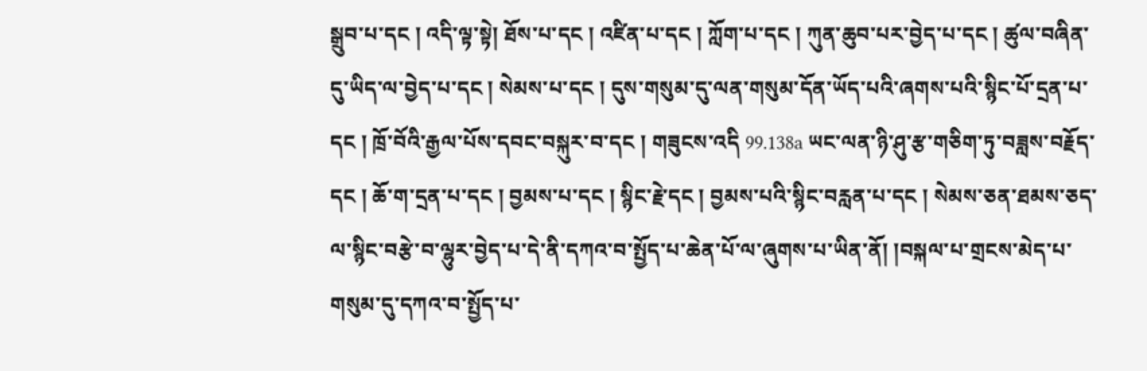སྒྲུབ་པ་དང ། འདི་ལྟ་སྟེ། ཐོས་པ་དང ། འཛིན་པ་དང ། ཀློག་པ་དང ། ཀུན་ཆུབ་པར་བྱེད་པ་དང ། ཚུལ་བཞིན་དུ་ཡིད་ལ་བྱེད་པ་དང ། སེམས་པ་དང ། དུས་གསུམ་དུ་ལན་གསུམ་དོན་ཡོད་པའི་ཞགས་པའི་སྙིང་པོ་དྲན་པ་དང ། ཁྲོ་བོའི་རྒྱལ་པོས་དབང་བསྐུར་བ་དང ། གཟུངས་འདི 99.138a ཡང་ལན་ཉི་ཤུ་རྩ་གཅིག་ཏུ་བཟླས་བརྗོད་དང ། ཆོ་ག་དྲན་པ་དང ། བྱམས་པ་དང ། སྙིང་རྗེ་དང ། བྱམས་པའི་སྙིང་བརླན་པ་དང ། སེམས་ཅན་ཐམས་ཅད་ལ་སྙིང་བརྩེ་བ་ལྷུར་བྱེད་པ་དེ་ནི་དཀའ་བ་སྤྱོད་པ་ཆེན་པོ་ལ་ཞུགས་པ་ཡིན་ནོ། །བསྐལ་པ་གྲངས་མེད་པ་གསུམ་དུ་དཀའ་བ་སྤྱོད་པ་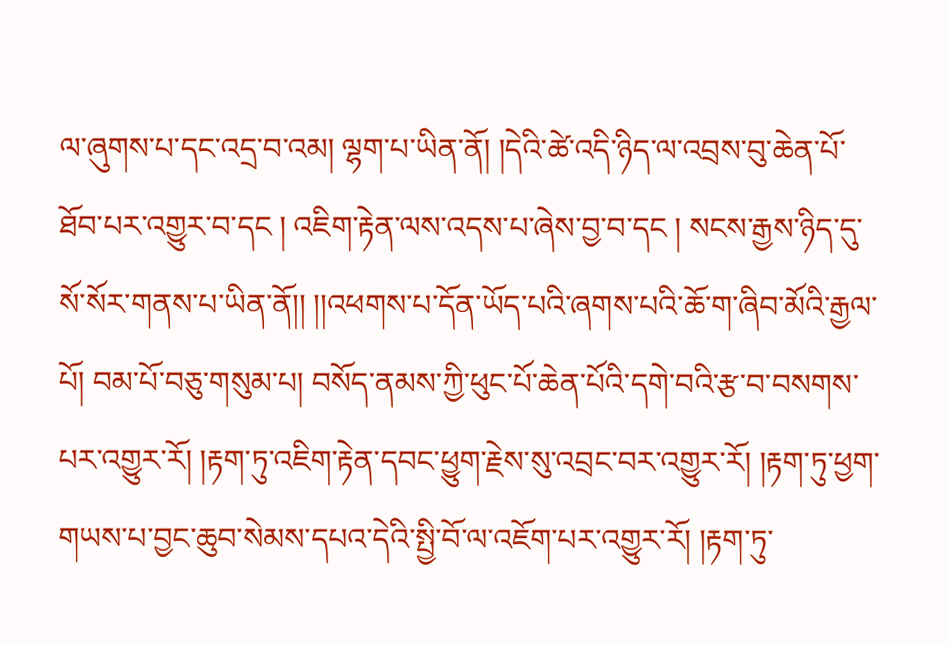ལ་ཞུགས་པ་དང་འདྲ་བ་འམ། ལྷག་པ་ཡིན་ནོ། །དེའི་ཚེ་འདི་ཉིད་ལ་འབྲས་བུ་ཆེན་པོ་ཐོབ་པར་འགྱུར་བ་དང ། འཇིག་རྟེན་ལས་འདས་པ་ཞེས་བྱ་བ་དང ། སངས་རྒྱས་ཉིད་དུ་སོ་སོར་གནས་པ་ཡིན་ནོ།། །།འཕགས་པ་དོན་ཡོད་པའི་ཞགས་པའི་ཆོ་ག་ཞིབ་མོའི་རྒྱལ་པོ། བམ་པོ་བཅུ་གསུམ་པ། བསོད་ནམས་ཀྱི་ཕུང་པོ་ཆེན་པོའི་དགེ་བའི་རྩ་བ་བསགས་པར་འགྱུར་རོ། །རྟག་ཏུ་འཇིག་རྟེན་དབང་ཕྱུག་རྗེས་སུ་འབྲང་བར་འགྱུར་རོ། །རྟག་ཏུ་ཕྱག་གཡས་པ་བྱང་ཆུབ་སེམས་དཔའ་དེའི་སྤྱི་བོ་ལ་འཇོག་པར་འགྱུར་རོ། །རྟག་ཏུ་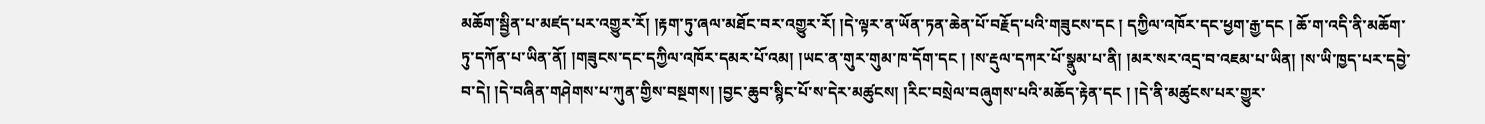མཆོག་སྦྱིན་པ་མཛད་པར་འགྱུར་རོ། །རྟག་ཏུ་ཞལ་མཐོང་བར་འགྱུར་རོ། །དེ་ལྟར་ན་ཡོན་ཏན་ཆེན་པོ་བརྗོད་པའི་གཟུངས་དང ། དཀྱིལ་འཁོར་དང་ཕྱག་རྒྱ་དང ། ཆོ་ག་འདི་ནི་མཆོག་ཏུ་དཀོན་པ་ཡིན་ནོ། །གཟུངས་དང་དཀྱིལ་འཁོར་དམར་པོ་འམ། །ཡང་ན་གུར་གུམ་ཁ་དོག་དང ། །ས་རྡུལ་དཀར་པོ་སྣུམ་པ་ནི། །མར་སར་འདྲ་བ་འཇམ་པ་ཡིན། །ས་ཡི་ཁྱད་པར་དབྱེ་བ་དེ། །དེ་བཞིན་གཤེགས་པ་ཀུན་གྱིས་བསྔགས། །བྱང་ཆུབ་སྙིང་པོ་ས་དེར་མཚུངས། །རིང་བསྲེལ་བཞུགས་པའི་མཆོད་རྟེན་དང ། །དེ་ནི་མཚུངས་པར་གྱུར་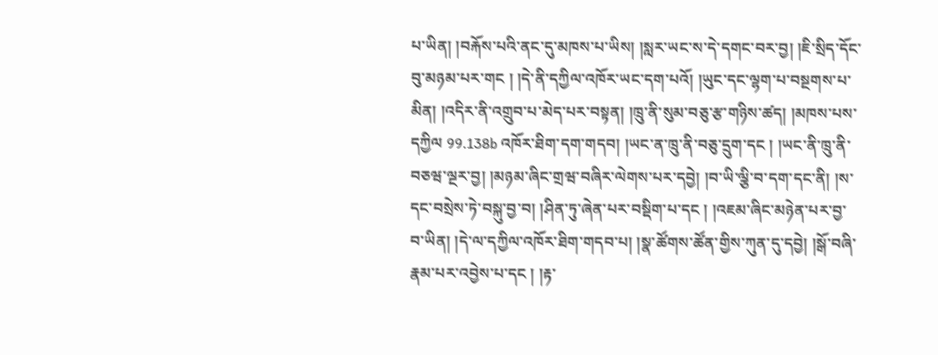པ་ཡིན། །བརྐོས་པའི་ནང་དུ་མཁས་པ་ཡིས། །སླར་ཡང་ས་དེ་དགང་བར་བྱ། །ཇི་སྲིད་དོང་བུ་མཉམ་པར་གང ། །དེ་ནི་དཀྱིལ་འཁོར་ཡང་དག་པའོ། །ཡུང་དང་ལྷག་པ་བསྔགས་པ་མིན། །འདིར་ནི་འགྲུབ་པ་མེད་པར་བསྟན། །ཁྲུ་ནི་སུམ་བཅུ་རྩ་གཉིས་ཚད། །མཁས་པས་དཀྱིལ 99.138b འཁོར་ཐིག་དག་གདབ། །ཡང་ན་ཁྲུ་ནི་བཅུ་དྲུག་དང ། །ཡང་ནི་ཁྲུ་ནི་བཅཝ་ལྔར་བྱ། །མཉམ་ཞིང་གྲཝ་བཞིར་ལེགས་པར་དབྱེ། །བ་ཡི་ལྕི་བ་དག་དང་ནི། །ས་དང་བསྲེས་ཏེ་བསྐུ་བྱ་བ། །ཤིན་ཏུ་ཞེན་པར་བསྡིག་པ་དང ། །འཇམ་ཞིང་མཉེན་པར་བྱ་བ་ཡིན། །དེ་ལ་དཀྱིལ་འཁོར་ཐིག་གདབ་པ། །སྣ་ཚོགས་ཚོན་གྱིས་ཀུན་དུ་དབྱེ། །སྒོ་བཞི་རྣམ་པར་འབྱེས་པ་དང ། །རྟ་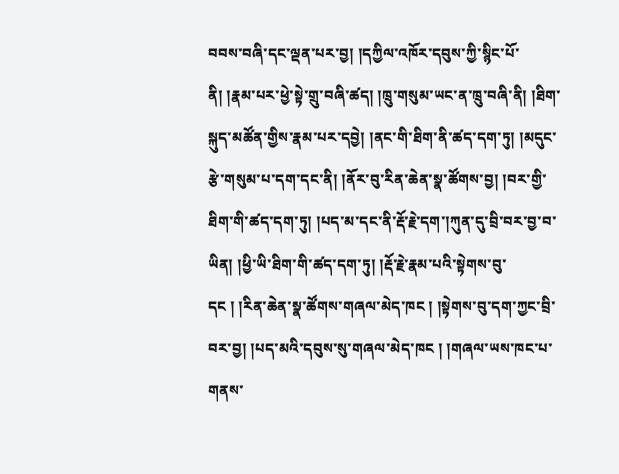བབས་བཞི་དང་ལྡན་པར་བྱ། །དཀྱིལ་འཁོར་དབུས་ཀྱི་སྙིང་པོ་ནི། །རྣམ་པར་ཕྱེ་སྟེ་གྲུ་བཞི་ཚད། །ཁྲུ་གསུམ་ཡང་ན་ཁྲུ་བཞི་ནི། །ཐིག་སྐུད་མཚོན་གྱིས་རྣམ་པར་དབྱེ། །ནང་གི་ཐིག་ནི་ཚད་དག་ཏུ། །མདུང་རྩེ་གསུམ་པ་དག་དང་ནི། །ནོར་བུ་རིན་ཆེན་སྣ་ཚོགས་བྱ། །བར་གྱི་ཐིག་གི་ཚད་དག་ཏུ། །པད་མ་དང་ནི་རྡོ་རྗེ་དག་།ཀུན་དུ་བྲི་བར་བྱ་བ་ཡིན། །ཕྱི་ཡི་ཐིག་གི་ཚད་དག་ཏུ། །རྡོ་རྗེ་རྣམ་པའི་སྟེགས་བུ་དང ། །རིན་ཆེན་སྣ་ཚོགས་གཞལ་མེད་ཁང ། །སྟེགས་བུ་དག་ཀྱང་བྲི་བར་བྱ། །པད་མའི་དབུས་སུ་གཞལ་མེད་ཁང ། །གཞལ་ཡས་ཁང་པ་གནས་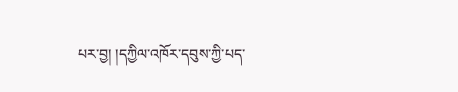པར་བྱ། །དཀྱིལ་འཁོར་དབུས་ཀྱི་པད་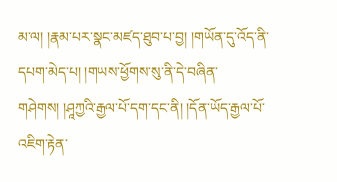མ་ལ། །རྣམ་པར་སྣང་མཛད་ཐུབ་པ་བྱ། །གཡོན་དུ་འོད་ནི་དཔག་མེད་པ། །གཡས་ཕྱོགས་སུ་ནི་དེ་བཞིན་གཤེགས། །ཤཱཀྱའི་རྒྱལ་པོ་དག་དང་ནི། །དོན་ཡོད་རྒྱལ་པོ་འཇིག་རྟེན་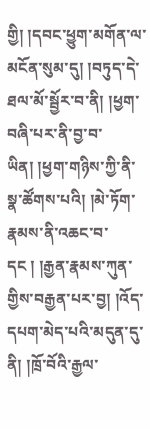གྱི། །དབང་ཕྱུག་མགོན་ལ་མངོན་སུམ་དུ། །བཏུད་དེ་ཐལ་མོ་སྦྱོར་བ་ནི། །ཕྱག་བཞི་པར་ནི་བྱ་བ་ཡིན། །ཕྱག་གཉིས་ཀྱི་ནི་སྣ་ཚོགས་པའི། །མེ་ཏོག་རྣམས་ནི་འཆང་བ་དང ། །རྒྱན་རྣམས་ཀུན་གྱིས་བརྒྱན་པར་བྱ། །འོད་དཔག་མེད་པའི་མདུན་དུ་ནི། །ཁྲོ་བོའི་རྒྱལ་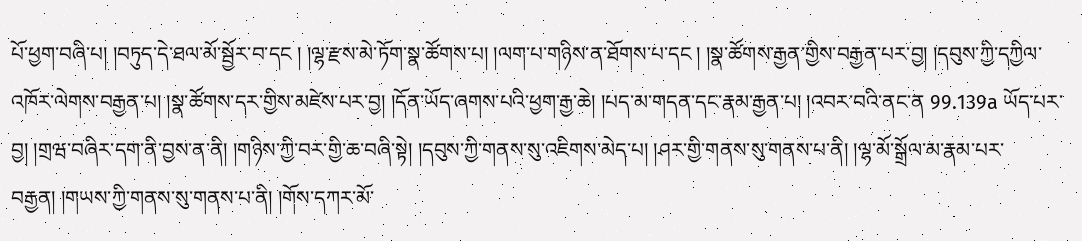པོ་ཕྱག་བཞི་པ། །བཏུད་དེ་ཐལ་མོ་སྦྱོར་བ་དང ། །ལྷ་རྫས་མེ་ཏོག་སྣ་ཚོགས་པ། །ལག་པ་གཉིས་ན་ཐོགས་པ་དང ། །སྣ་ཚོགས་རྒྱན་གྱིས་བརྒྱན་པར་བྱ། །དབུས་ཀྱི་དཀྱིལ་འཁོར་ལེགས་བརྒྱན་པ། །སྣ་ཚོགས་དར་གྱིས་མཛེས་པར་བྱ། །དོན་ཡོད་ཞགས་པའི་ཕྱག་རྒྱ་ཆེ། །པད་མ་གདན་དང་རྣམ་རྒྱན་པ། །འབར་བའི་ནང་ན 99.139a ཡོད་པར་བྱ། །གྲཝ་བཞིར་དག་ནི་བྱས་ན་ནི། །གཉིས་ཀྱི་བར་གྱི་ཆ་བཞི་སྟེ། །དབུས་ཀྱི་གནས་སུ་འཇིགས་མེད་པ། །ཤར་གྱི་གནས་སུ་གནས་པ་ནི། །ལྷ་མོ་སྒྲོལ་མ་རྣམ་པར་བརྒྱན། །གཡས་ཀྱི་གནས་སུ་གནས་པ་ནི། །གོས་དཀར་མོ་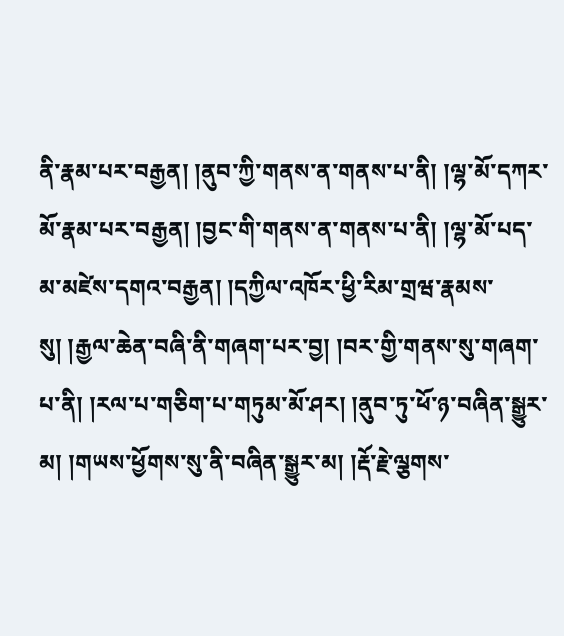ནི་རྣམ་པར་བརྒྱན། །ནུབ་ཀྱི་གནས་ན་གནས་པ་ནི། །ལྷ་མོ་དཀར་མོ་རྣམ་པར་བརྒྱན། །བྱང་གི་གནས་ན་གནས་པ་ནི། །ལྷ་མོ་པད་མ་མཛེས་དགའ་བརྒྱན། །དཀྱིལ་འཁོར་ཕྱི་རིམ་གྲཝ་རྣམས་སུ། །རྒྱལ་ཆེན་བཞི་ནི་གཞག་པར་བྱ། །བར་གྱི་གནས་སུ་གཞག་པ་ནི། །རལ་པ་གཅིག་པ་གཏུམ་མོ་ཤར། །ནུབ་ཏུ་ཕོ་ཉ་བཞིན་སྒྱུར་མ། །གཡས་ཕྱོགས་སུ་ནི་བཞིན་སྒྱུར་མ། །རྡོ་རྗེ་ལྕགས་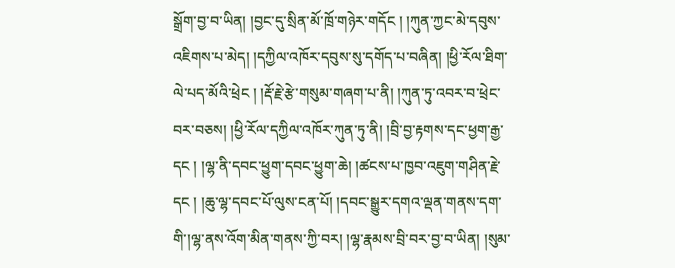སྒྲོག་བྱ་བ་ཡིན། །བྱང་དུ་སྲིན་མོ་ཁྲོ་གཉེར་གདོང ། །ཀུན་ཀྱང་མེ་དབུས་འཇིགས་པ་མེད། །དཀྱིལ་འཁོར་དབུས་སུ་དགོད་པ་བཞིན། །ཕྱི་རོལ་ཐིག་ལེ་པད་མོའི་ཕྲེང ། །རྡོ་རྗེ་རྩེ་གསུམ་གཞག་པ་ནི། །ཀུན་ཏུ་འབར་བ་ཕྲེང་བར་བཅས། །ཕྱི་རོལ་དཀྱིལ་འཁོར་ཀུན་ཏུ་ནི། །བྲི་བྱ་རྟགས་དང་ཕྱག་རྒྱ་དང ། །ལྷ་ནི་དབང་ཕྱུག་དབང་ཕྱུག་ཆེ། །ཚངས་པ་ཁྱབ་འཇུག་གཤིན་རྗེ་དང ། །ཆུ་ལྷ་དབང་པོ་ལུས་ངན་པོ། །དབང་སྒྱུར་དགའ་ལྡན་གནས་དག་གི་།ལྷ་ནས་འོག་མིན་གནས་ཀྱི་བར། །ལྷ་རྣམས་བྲི་བར་བྱ་བ་ཡིན། །སུམ་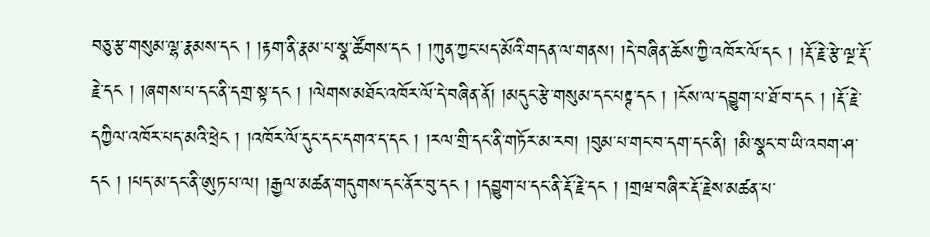བཅུ་རྩ་གསུམ་ལྷ་རྣམས་དང ། །རྟག་ནི་རྣམ་པ་སྣ་ཚོགས་དང ། །ཀུན་ཀྱང་པད་མོའི་གདན་ལ་གནས། །དེ་བཞིན་ཆོས་ཀྱི་འཁོར་ལོ་དང ། །རྡོ་རྗེ་རྩེ་ལྔ་རྡོ་རྗེ་དང ། །ཞགས་པ་དང་ནི་དགྲ་སྟ་དང ། །ལེགས་མཐོང་འཁོར་ལོ་དེ་བཞིན་ནོ། །མདུང་རྩེ་གསུམ་དང་པཊྚ་དང ། །ངོས་ལ་དབྱུག་པ་ཐོ་བ་དང ། །རྡོ་རྗེ་དཀྱིལ་འཁོར་པད་མའི་ཕྲེང ། །འཁོར་ལོ་དུང་དང་དགའ་ད་དང ། །རལ་གྲི་དང་ནི་གཏོར་མ་རབ། །བུམ་པ་གང་བ་དག་དང་ནི། །མི་སྣང་བ་ཡི་འབག་ཤ་དང ། །པད་མ་དང་ནི་ཨུཏ་པ་ལ། །རྒྱལ་མཚན་གདུགས་དང་ནོར་བུ་དང ། །དབྱུག་པ་དང་ནི་རྡོ་རྗེ་དང ། །གྲཝ་བཞིར་རྡོ་རྗེས་མཚན་པ་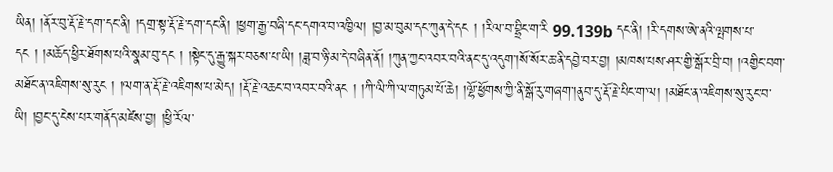ཡིན། །ནོར་བུ་རྡོ་རྗེ་དག་དང་ནི། །དགྲ་སྟ་རྡོ་རྗེ་དག་དང་ནི། །ཕྱག་རྒྱ་བཞི་དང་དགའ་བ་འཁྱིལ། །བྱ་མ་བུམ་དང་ཀུན་དེ་དང ། །རིལ་བ་བྷྲིང་ག་རི 99.139b དང་ནི། །རི་དགས་ཨེ་ནའི་ལྤགས་པ་དང ། །མཆོད་ཕྱིར་ཐོགས་པའི་སྣམ་བུ་དང ། །སྟེང་དུ་རྒྱུ་སྐར་བཅས་པ་ཡི། །ཟླ་བ་ཉི་མ་དེ་བཞིན་ནོ། །ཀུན་ཀྱང་འབར་བའི་ནང་དུ་འདུག་།སོ་སོར་ཆ་ནི་དབྱེ་བར་བྱ། །མཁས་པས་ཤར་གྱི་སྒོར་བྲི་བ། །འགྱིང་བག་མཐོང་ན་འཇིགས་སུ་རུང ། །ལག་ན་རྡོ་རྗེ་འཇིགས་པ་མེད། །རྡོ་རྗེ་འཆང་བ་འབར་བའི་ནང ། །ཀི་ལི་ཀི་ལ་གཏུམ་པོ་ཆེ། །ལྷོ་ཕྱོགས་ཀྱི་ནི་སྒོ་རུ་གཞག་།ནུབ་དུ་རྡོ་རྗེ་པིང་ག་ལ། །མཐོང་ན་འཇིགས་སུ་རུང་བ་ཡི། །བྱང་དུ་ངེས་པར་གནོད་མཛེས་བྱ། །ཕྱི་རོལ་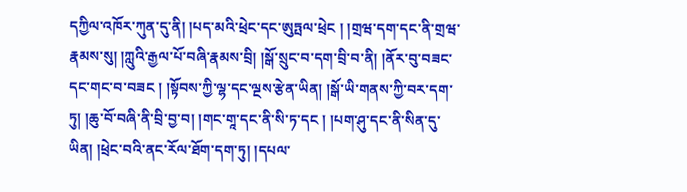དཀྱིལ་འཁོར་ཀུན་དུ་ནི། །པད་མའི་ཕྲེང་དང་ཨུཏྤལ་ཕྲེང ། །གྲཝ་དག་དང་ནི་གྲཝ་རྣམས་སུ། །ཀླུའི་རྒྱལ་པོ་བཞི་རྣམས་བྲི། །སྒོ་སྲུང་བ་དག་བྲི་བ་ནི། །ནོར་བུ་བཟང་དང་གང་བ་བཟང ། །སྟོབས་ཀྱི་ལྷ་དང་ལྔས་རྩེན་ཡིན། །སྒོ་ཡི་གནས་ཀྱི་བར་དག་ཏུ། །ཆུ་བོ་བཞི་ནི་བྲི་བྱ་བ། །གང་གཱ་དང་ནི་སི་ཏ་དང ། །པག་ཤུ་དང་ནི་སིན་དུ་ཡིན། །ཕྲེང་བའི་ནང་རོལ་ཐོག་དག་ཏུ། །དཔལ་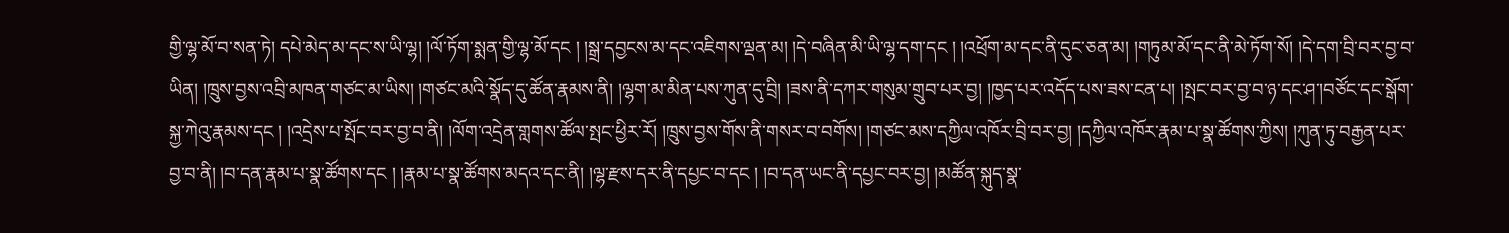གྱི་ལྷ་མོ་བ་སན་ཏེ། དཔེ་མེད་མ་དང་ས་ཡི་ལྷ། །ལོ་ཏོག་སྨན་གྱི་ལྷ་མོ་དང ། །སྒྲ་དབྱངས་མ་དང་འཇིགས་ལྡན་མ། །དེ་བཞིན་མི་ཡི་ལྷ་དག་དང ། །འཕྲོག་མ་དང་ནི་དུང་ཅན་མ། །གཏུམ་མོ་དང་ནི་མེ་ཏོག་སོ། །དེ་དག་བྲི་བར་བྱ་བ་ཡིན། །ཁྲུས་བྱས་འབྲི་མཁན་གཙང་མ་ཡིས། །གཙང་མའི་སྣོད་དུ་ཚོན་རྣམས་ནི། །ལྷག་མ་མིན་པས་ཀུན་དུ་བྲི། །ཟས་ནི་དཀར་གསུམ་གྲུབ་པར་བྱ། །ཁྱད་པར་འདོད་པས་ཟས་ངན་པ། །སྤང་བར་བྱ་བ་ཉ་དང་ཤ་།བཙོང་དང་སྒོག་སྐྱ་ཀེའུ་རྣམས་དང ། །འདྲེས་པ་སྤོང་བར་བྱ་བ་ནི། །ལོག་འདྲེན་གླགས་ཚོལ་སྤང་ཕྱིར་རོ། །ཁྲུས་བྱས་གོས་ནི་གསར་བ་བགོས། །གཙང་མས་དཀྱིལ་འཁོར་བྲི་བར་བྱ། །དཀྱིལ་འཁོར་རྣམ་པ་སྣ་ཚོགས་ཀྱིས། །ཀུན་ཏུ་བརྒྱན་པར་བྱ་བ་ནི། །བ་དན་རྣམ་པ་སྣ་ཚོགས་དང ། །རྣམ་པ་སྣ་ཚོགས་མདའ་དང་ནི། །ལྷ་རྫས་དར་ནི་དཔྱང་བ་དང ། །བ་དན་ཡང་ནི་དཔྱང་བར་བྱ། །མཚོན་སྐུད་སྣ་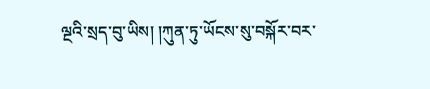ལྔའི་སྲད་བུ་ཡིས། །ཀུན་ཏུ་ཡོངས་སུ་བསྐོར་བར་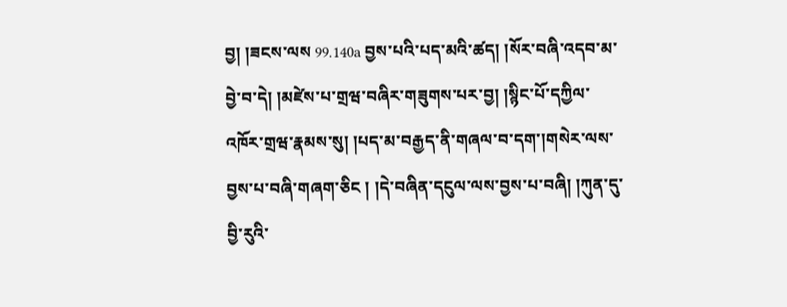བྱ། །ཟངས་ལས 99.140a བྱས་པའི་པད་མའི་ཚད། །སོར་བཞི་འདབ་མ་བྱེ་བ་དེ། །མཛེས་པ་གྲཝ་བཞིར་གཟུགས་པར་བྱ། །སྙིང་པོ་དཀྱིལ་འཁོར་གྲཝ་རྣམས་སུ། །པད་མ་བརྒྱད་ནི་གཞལ་བ་དག་།གསེར་ལས་བྱས་པ་བཞི་གཞག་ཅིང ། །དེ་བཞིན་དངུལ་ལས་བྱས་པ་བཞི། །ཀུན་དུ་བྱི་རུའི་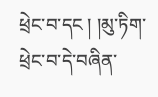ཕྲེང་བ་དང ། །མུ་ཏིག་ཕྲེང་བ་དེ་བཞིན་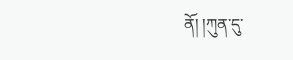ནོ། །ཀུན་དུ་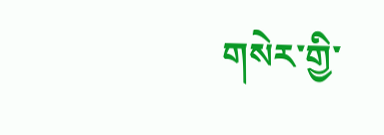གསེར་གྱི་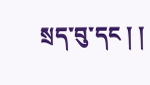སྲད་བུ་དང ། །